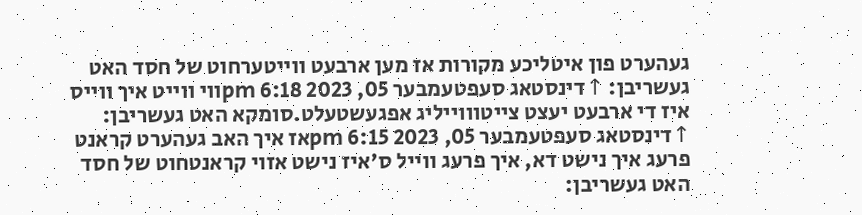געהערט פון איטליכע מקורות אז מען ארבעט ווייטערחוט של חסד האט געשריבן: ↑דינסטאג סעפטעמבער 05, 2023 6:18 pmווי ווייט איך ווייס איז די ארבעט יעצט צייטוווייליג אפגעשטעלט.סומקא האט געשריבן: ↑דינסטאג סעפטעמבער 05, 2023 6:15 pmאז איך האב געהערט קראנט פרעג איך נישט דא, איך פרעג ווייל ס'איז נישט אזוי קראנטחוט של חסד האט געשריבן: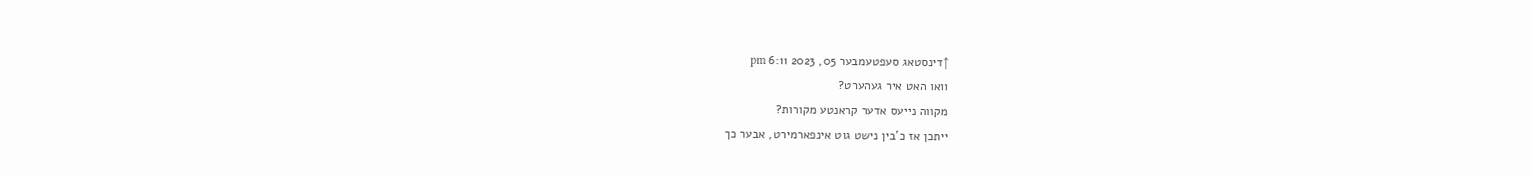↑דינסטאג סעפטעמבער 05, 2023 6:11 pm
וואו האט איר געהערט?
מקווה נייעס אדער קראנטע מקורות?
ייתכן אז כ'בין נישט גוט אינפארמירט, אבער כך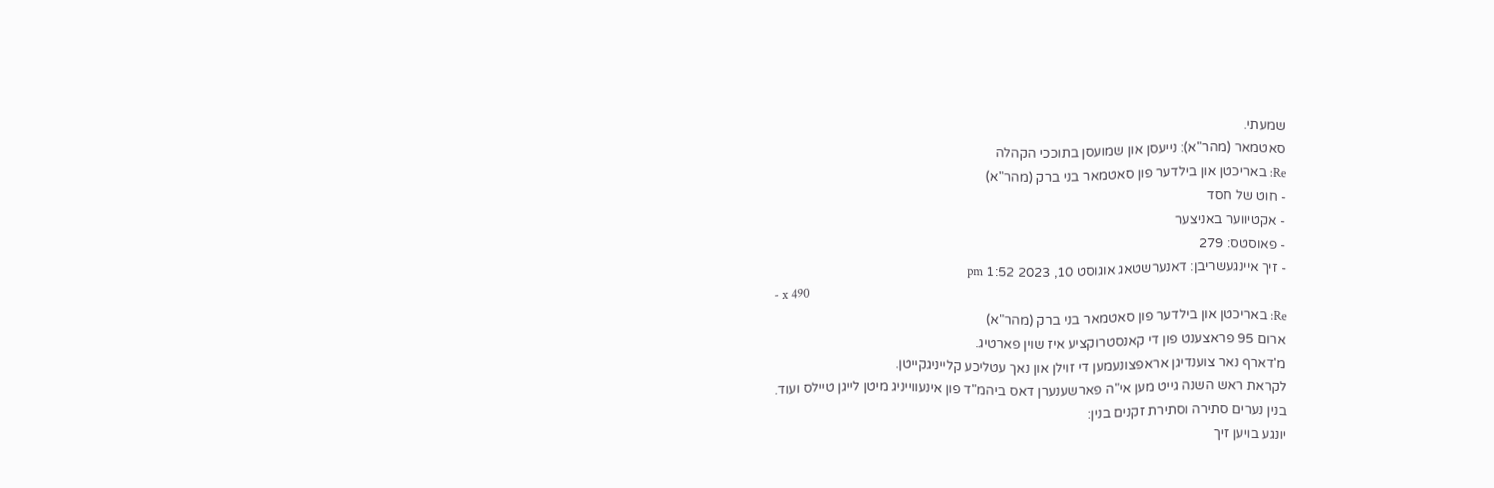שמעתי.
סאטמאר (מהר"א): נייעסן און שמועסן בתוככי הקהלה
Re: באריכטן און בילדער פון סאטמאר בני ברק (מהר"א)
- חוט של חסד
- אקטיווער באניצער
- פאוסטס: 279
- זיך איינגעשריבן: דאנערשטאג אוגוסט 10, 2023 1:52 pm
- x 490
Re: באריכטן און בילדער פון סאטמאר בני ברק (מהר"א)
ארום 95 פראצענט פון די קאנסטרוקציע איז שוין פארטיג.
מ'דארף נאר צוענדיגן אראפצונעמען די זוילן און נאך עטליכע קלייניגקייטן.
לקראת ראש השנה גייט מען אי"ה פארשענערן דאס ביהמ"ד פון אינעווייניג מיטן לייגן טיילס ועוד.
בנין נערים סתירה וסתירת זקנים בנין:
יונגע בויען זיך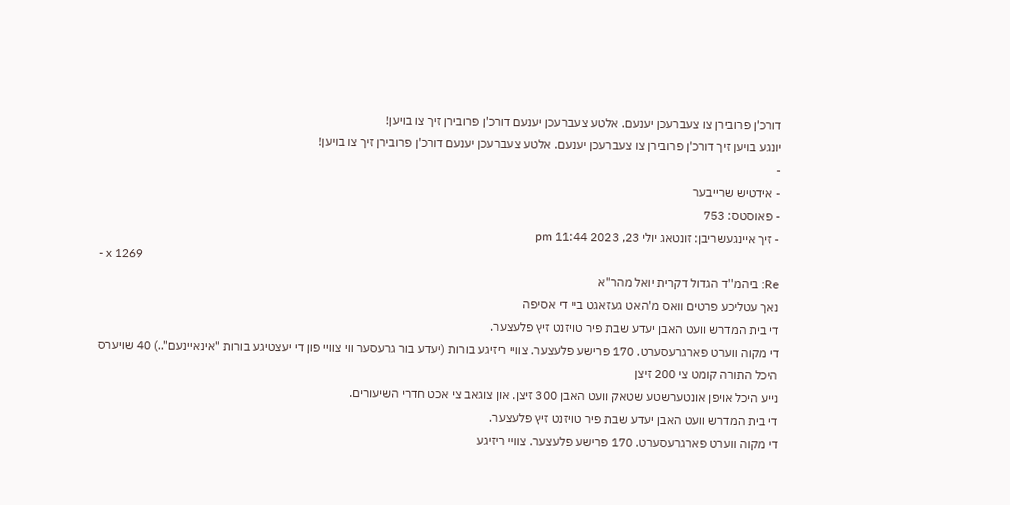דורכ'ן פרובירן צו צעברעכן יענעם. אלטע צעברעכן יענעם דורכ'ן פרובירן זיך צו בויען!
יונגע בויען זיך דורכ'ן פרובירן צו צעברעכן יענעם. אלטע צעברעכן יענעם דורכ'ן פרובירן זיך צו בויען!
-
- אידטיש שרייבער
- פאוסטס: 753
- זיך איינגעשריבן: זונטאג יולי 23, 2023 11:44 pm
- x 1269
Re: ביהמ''ד הגדול דקרית יואל מהר"א
נאך עטליכע פרטים וואס מ'האט געזאגט ביי די אסיפה
די בית המדרש וועט האבן יעדע שבת פיר טויזנט זיץ פלעצער.
די מקוה ווערט פארגרעסערט. 170 פרישע פלעצער. צוויי ריזיגע בורות (יעדע בור גרעסער ווי צוויי פון די יעצטיגע בורות "אינאיינעם"..) 40 שויערס
היכל התורה קומט צי 200 זיצן
נייע היכל אויפן אונטערשטע שטאק וועט האבן 300 זיצן. און צוגאב צי אכט חדרי השיעורים.
די בית המדרש וועט האבן יעדע שבת פיר טויזנט זיץ פלעצער.
די מקוה ווערט פארגרעסערט. 170 פרישע פלעצער. צוויי ריזיגע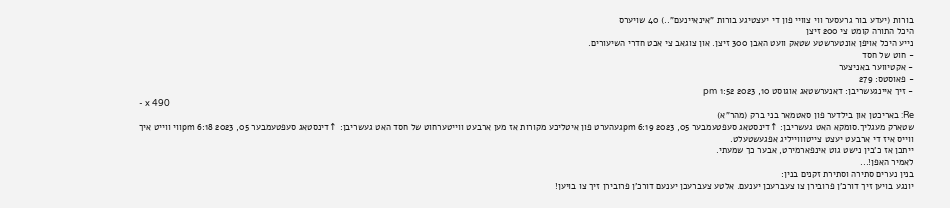בורות (יעדע בור גרעסער ווי צוויי פון די יעצטיגע בורות "אינאיינעם"..) 40 שויערס
היכל התורה קומט צי 200 זיצן
נייע היכל אויפן אונטערשטע שטאק וועט האבן 300 זיצן. און צוגאב צי אכט חדרי השיעורים.
- חוט של חסד
- אקטיווער באניצער
- פאוסטס: 279
- זיך איינגעשריבן: דאנערשטאג אוגוסט 10, 2023 1:52 pm
- x 490
Re: באריכטן און בילדער פון סאטמאר בני ברק (מהר"א)
שטארק מעגליך.סומקא האט געשריבן: ↑דינסטאג סעפטעמבער 05, 2023 6:19 pmגעהערט פון איטליכע מקורות אז מען ארבעט ווייטערחוט של חסד האט געשריבן: ↑דינסטאג סעפטעמבער 05, 2023 6:18 pmווי ווייט איך ווייס איז די ארבעט יעצט צייטוווייליג אפגעשטעלט.
ייתכן אז כ'בין נישט גוט אינפארמירט, אבער כך שמעתי.
לאמיר האפן!...
בנין נערים סתירה וסתירת זקנים בנין:
יונגע בויען זיך דורכ'ן פרובירן צו צעברעכן יענעם. אלטע צעברעכן יענעם דורכ'ן פרובירן זיך צו בויען!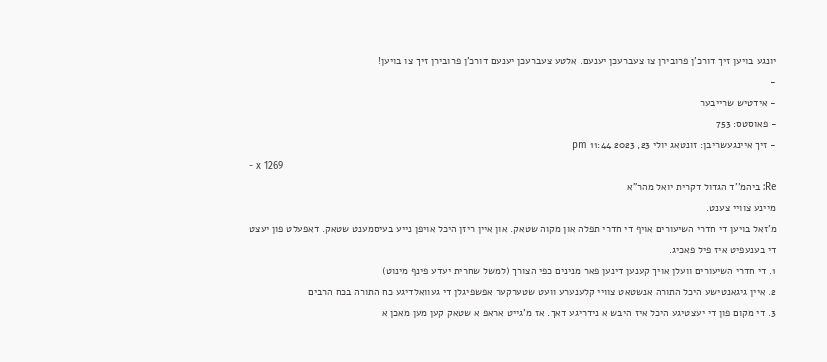יונגע בויען זיך דורכ'ן פרובירן צו צעברעכן יענעם. אלטע צעברעכן יענעם דורכ'ן פרובירן זיך צו בויען!
-
- אידטיש שרייבער
- פאוסטס: 753
- זיך איינגעשריבן: זונטאג יולי 23, 2023 11:44 pm
- x 1269
Re: ביהמ''ד הגדול דקרית יואל מהר"א
מיינע צוויי צענט.
מ'זאל בויען די חדרי השיעורים אויף די חדרי תפלה און מקוה שטאק. און איין ריזן היכל אויפן נייע בעיסמענט שטאק. דאפעלט פון יעצט
די בענעפיט איז פיל פאכיג.
1. די חדרי השיעורים וועלן אויך קענען דינען פאר מנינים כפי הצורך (למשל שחרית יעדע פינף מינוט)
2. איין גיגאנטישע היכל התורה אנשטאט צוויי קלענערע וועט שטערקער אפשפיגלן די געוואלדיגע כח התורה בכח הרבים
3. די מקום פון די יעצטיגע היכל איז היבש א נידריגע דאך. אז מ'גייט אראפ א שטאק קען מען מאכן א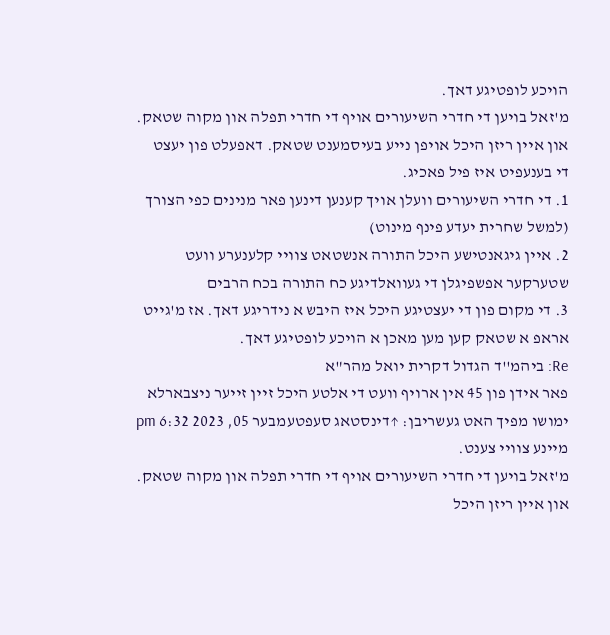הויכע לופטיגע דאך.
מ'זאל בויען די חדרי השיעורים אויף די חדרי תפלה און מקוה שטאק. און איין ריזן היכל אויפן נייע בעיסמענט שטאק. דאפעלט פון יעצט
די בענעפיט איז פיל פאכיג.
1. די חדרי השיעורים וועלן אויך קענען דינען פאר מנינים כפי הצורך (למשל שחרית יעדע פינף מינוט)
2. איין גיגאנטישע היכל התורה אנשטאט צוויי קלענערע וועט שטערקער אפשפיגלן די געוואלדיגע כח התורה בכח הרבים
3. די מקום פון די יעצטיגע היכל איז היבש א נידריגע דאך. אז מ'גייט אראפ א שטאק קען מען מאכן א הויכע לופטיגע דאך.
Re: ביהמ''ד הגדול דקרית יואל מהר"א
פאר אידן פון 45 אין ארויף וועט די אלטע היכל זיין זייער ניצבארלא ימושו מפיך האט געשריבן: ↑דינסטאג סעפטעמבער 05, 2023 6:32 pm מיינע צוויי צענט.
מ'זאל בויען די חדרי השיעורים אויף די חדרי תפלה און מקוה שטאק. און איין ריזן היכל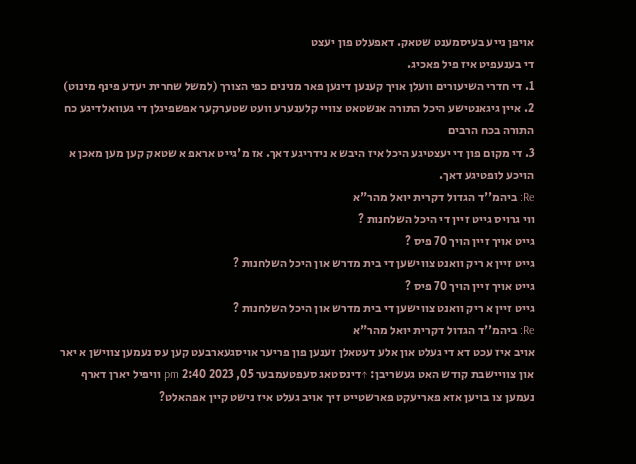אויפן נייע בעיסמענט שטאק. דאפעלט פון יעצט
די בענעפיט איז פיל פאכיג.
1. די חדרי השיעורים וועלן אויך קענען דינען פאר מנינים כפי הצורך (למשל שחרית יעדע פינף מינוט)
2. איין גיגאנטישע היכל התורה אנשטאט צוויי קלענערע וועט שטערקער אפשפיגלן די געוואלדיגע כח התורה בכח הרבים
3. די מקום פון די יעצטיגע היכל איז היבש א נידריגע דאך. אז מ'גייט אראפ א שטאק קען מען מאכן א הויכע לופטיגע דאך.
Re: ביהמ''ד הגדול דקרית יואל מהר"א
ווי גרויס גייט זיין די היכל השלחנות ?
גייט אויך זיין הויך 70 פיס ?
גייט זיין א ריק וואנט צווישען די בית מדרש און היכל השלחנות ?
גייט אויך זיין הויך 70 פיס ?
גייט זיין א ריק וואנט צווישען די בית מדרש און היכל השלחנות ?
Re: ביהמ''ד הגדול דקרית יואל מהר"א
אויב איז עכט דא די געלט און אלע דעטאלן זענען פון פריער אויסגעארבעט קען עס נעמען צווישן א יאר און צוויישבת קודש האט געשריבן: ↑דינסטאג סעפטעמבער 05, 2023 2:40 pm וויפיל יארן דארף נעמען צו בויען אזא פאריעקט פארשטייט זיך אויב געלט איז נישט קיין אפהאלט?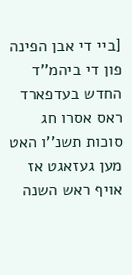[ביי די אבן הפינה פון די ביהמ''ד החדש בעדפארד ראס אסרו חג סוכות תשנ''ו האט מען געזאגט אז אויף ראש השנה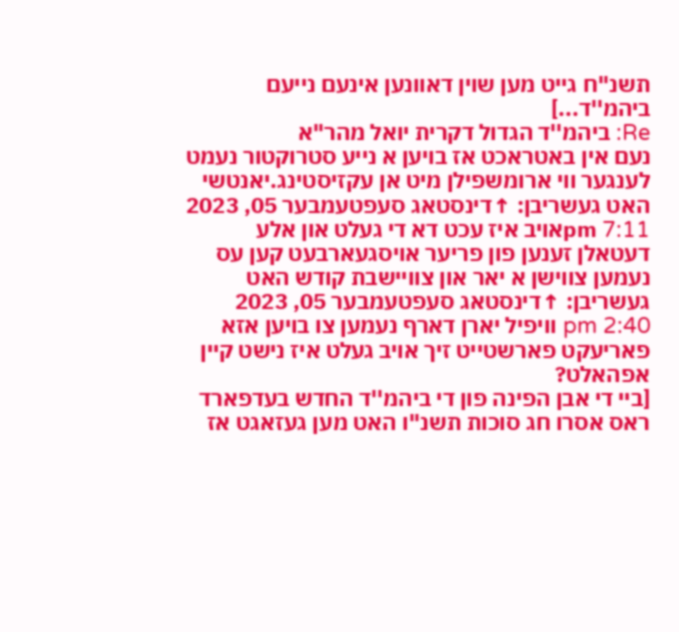תשנ''ח גייט מען שוין דאוונען אינעם נייעם ביהמ''ד...]
Re: ביהמ''ד הגדול דקרית יואל מהר"א
נעם אין באטראכט אז בויען א נייע סטרוקטור נעמט לענגער ווי ארומשפילן מיט אן עקזיסטינג.יאנטשי האט געשריבן: ↑דינסטאג סעפטעמבער 05, 2023 7:11 pmאויב איז עכט דא די געלט און אלע דעטאלן זענען פון פריער אויסגעארבעט קען עס נעמען צווישן א יאר און צוויישבת קודש האט געשריבן: ↑דינסטאג סעפטעמבער 05, 2023 2:40 pm וויפיל יארן דארף נעמען צו בויען אזא פאריעקט פארשטייט זיך אויב געלט איז נישט קיין אפהאלט?
[ביי די אבן הפינה פון די ביהמ''ד החדש בעדפארד ראס אסרו חג סוכות תשנ''ו האט מען געזאגט אז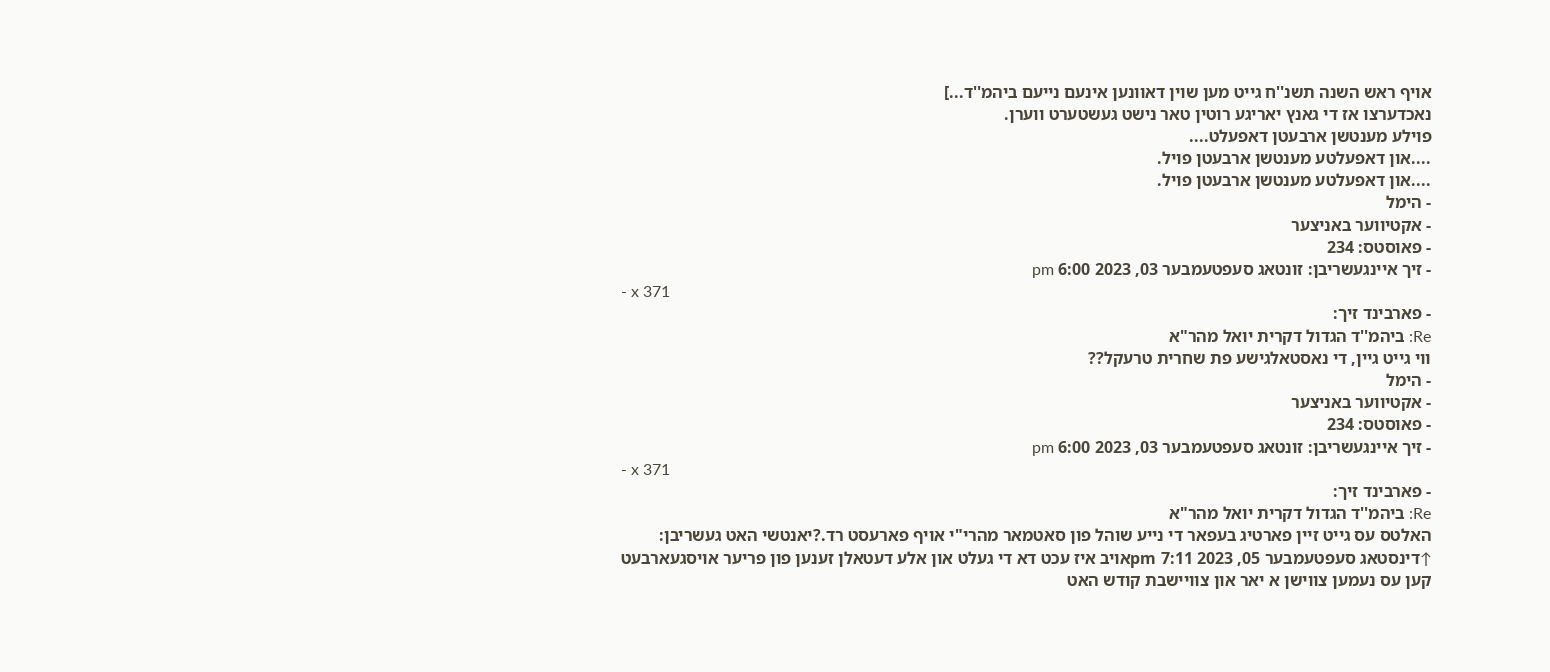אויף ראש השנה תשנ''ח גייט מען שוין דאוונען אינעם נייעם ביהמ''ד...]
נאכדערצו אז די גאנץ יאריגע רוטין טאר נישט געשטערט ווערן.
פוילע מענטשן ארבעטן דאפעלט....
....און דאפעלטע מענטשן ארבעטן פויל.
....און דאפעלטע מענטשן ארבעטן פויל.
- הימל
- אקטיווער באניצער
- פאוסטס: 234
- זיך איינגעשריבן: זונטאג סעפטעמבער 03, 2023 6:00 pm
- x 371
- פארבינד זיך:
Re: ביהמ''ד הגדול דקרית יואל מהר"א
ווי גייט גיין, די נאסטאלגישע פת שחרית טרעקל??
- הימל
- אקטיווער באניצער
- פאוסטס: 234
- זיך איינגעשריבן: זונטאג סעפטעמבער 03, 2023 6:00 pm
- x 371
- פארבינד זיך:
Re: ביהמ''ד הגדול דקרית יואל מהר"א
האלטס עס גייט זיין פארטיג בעפאר די נייע שוהל פון סאטמאר מהרי"י אויף פארעסט רד.?יאנטשי האט געשריבן: ↑דינסטאג סעפטעמבער 05, 2023 7:11 pmאויב איז עכט דא די געלט און אלע דעטאלן זענען פון פריער אויסגעארבעט קען עס נעמען צווישן א יאר און צוויישבת קודש האט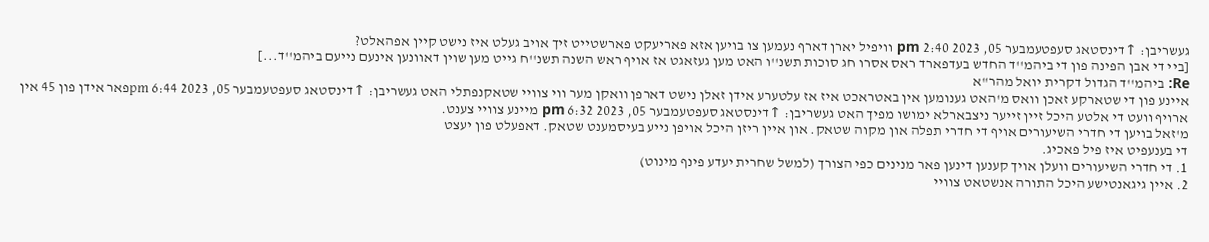געשריבן: ↑דינסטאג סעפטעמבער 05, 2023 2:40 pm וויפיל יארן דארף נעמען צו בויען אזא פאריעקט פארשטייט זיך אויב געלט איז נישט קיין אפהאלט?
[ביי די אבן הפינה פון די ביהמ''ד החדש בעדפארד ראס אסרו חג סוכות תשנ''ו האט מען געזאגט אז אויף ראש השנה תשנ''ח גייט מען שוין דאוונען אינעם נייעם ביהמ''ד...]
Re: ביהמ''ד הגדול דקרית יואל מהר"א
איינע פון די שטארקע זאכן וואס מ'האט גענומען אין באטראכט איז אז עלטערע אידן זאלן נישט דארפן וואקן מער ווי צוויי שטאקנפתלי האט געשריבן: ↑דינסטאג סעפטעמבער 05, 2023 6:44 pmפאר אידן פון 45 אין ארויף וועט די אלטע היכל זיין זייער ניצבארלא ימושו מפיך האט געשריבן: ↑דינסטאג סעפטעמבער 05, 2023 6:32 pm מיינע צוויי צענט.
מ'זאל בויען די חדרי השיעורים אויף די חדרי תפלה און מקוה שטאק. און איין ריזן היכל אויפן נייע בעיסמענט שטאק. דאפעלט פון יעצט
די בענעפיט איז פיל פאכיג.
1. די חדרי השיעורים וועלן אויך קענען דינען פאר מנינים כפי הצורך (למשל שחרית יעדע פינף מינוט)
2. איין גיגאנטישע היכל התורה אנשטאט צוויי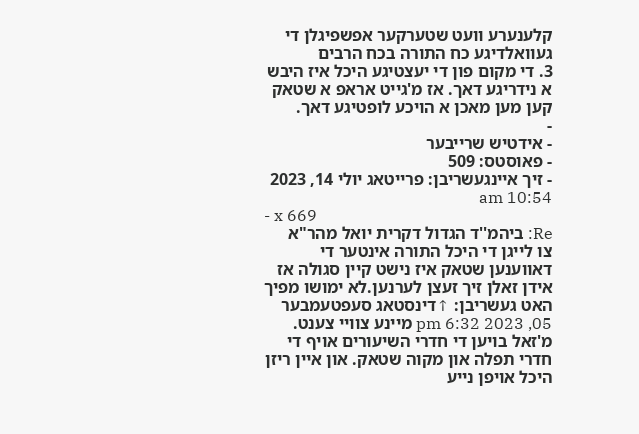קלענערע וועט שטערקער אפשפיגלן די געוואלדיגע כח התורה בכח הרבים
3. די מקום פון די יעצטיגע היכל איז היבש א נידריגע דאך. אז מ'גייט אראפ א שטאק קען מען מאכן א הויכע לופטיגע דאך.
-
- אידטיש שרייבער
- פאוסטס: 509
- זיך איינגעשריבן: פרייטאג יולי 14, 2023 10:54 am
- x 669
Re: ביהמ''ד הגדול דקרית יואל מהר"א
צו לייגן די היכל התורה אינטער די דאווענען שטאק איז נישט קיין סגולה אז אידן זאלן זיך זעצן לערנען.לא ימושו מפיך האט געשריבן: ↑דינסטאג סעפטעמבער 05, 2023 6:32 pm מיינע צוויי צענט.
מ'זאל בויען די חדרי השיעורים אויף די חדרי תפלה און מקוה שטאק. און איין ריזן היכל אויפן נייע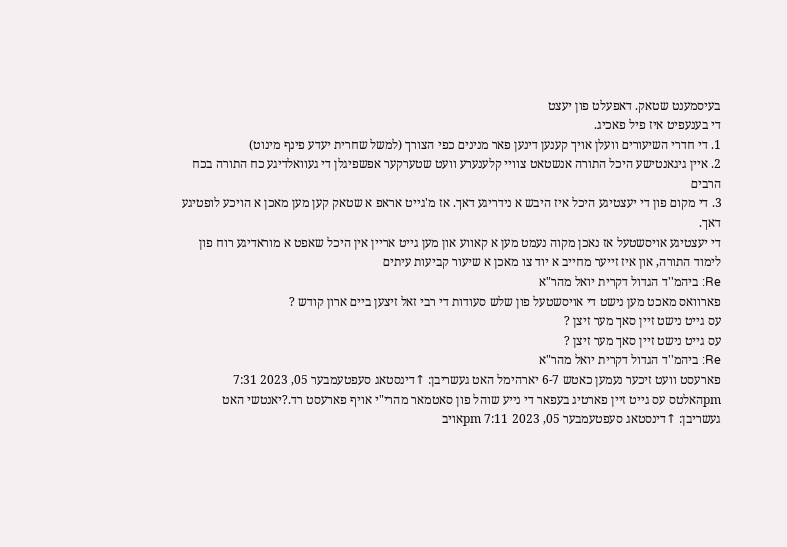בעיסמענט שטאק. דאפעלט פון יעצט
די בענעפיט איז פיל פאכיג.
1. די חדרי השיעורים וועלן אויך קענען דינען פאר מנינים כפי הצורך (למשל שחרית יעדע פינף מינוט)
2. איין גיגאנטישע היכל התורה אנשטאט צוויי קלענערע וועט שטערקער אפשפיגלן די געוואלדיגע כח התורה בכח הרבים
3. די מקום פון די יעצטיגע היכל איז היבש א נידריגע דאך. אז מ'גייט אראפ א שטאק קען מען מאכן א הויכע לופטיגע דאך.
די יעצטיגע אויסשטעל אז נאכן מקוה נעמט מען א קאווע און מען גייט אריין אין היכל שאפט א מוראדיגע רוח פון לימוד התורה, און איז זייער מחייב א יוד צו מאכן א שיעור קביעות עיתים
Re: ביהמ''ד הגדול דקרית יואל מהר"א
פארוואס מאכט מען נישט די אויסשטעל פון שלש סעודות די רבי זאל זיצען ביים ארון קודש ?
עס גייט נישט זיין סאך מער זיצן ?
עס גייט נישט זיין סאך מער זיצן ?
Re: ביהמ''ד הגדול דקרית יואל מהר"א
פארעסט וועט זיכער נעמען כאטש 6-7 יארהימל האט געשריבן: ↑דינסטאג סעפטעמבער 05, 2023 7:31 pmהאלטס עס גייט זיין פארטיג בעפאר די נייע שוהל פון סאטמאר מהרי"י אויף פארעסט רד.?יאנטשי האט געשריבן: ↑דינסטאג סעפטעמבער 05, 2023 7:11 pmאויב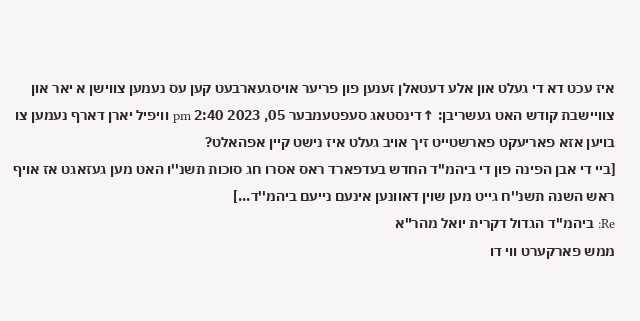איז עכט דא די געלט און אלע דעטאלן זענען פון פריער אויסגעארבעט קען עס נעמען צווישן א יאר און צוויישבת קודש האט געשריבן: ↑דינסטאג סעפטעמבער 05, 2023 2:40 pm וויפיל יארן דארף נעמען צו בויען אזא פאריעקט פארשטייט זיך אויב געלט איז נישט קיין אפהאלט?
[ביי די אבן הפינה פון די ביהמ''ד החדש בעדפארד ראס אסרו חג סוכות תשנ''ו האט מען געזאגט אז אויף ראש השנה תשנ''ח גייט מען שוין דאוונען אינעם נייעם ביהמ''ד...]
Re: ביהמ''ד הגדול דקרית יואל מהר"א
ממש פארקערט ווי דו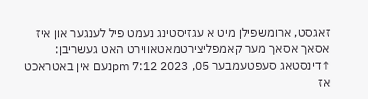זאגסט, ארומשפילן מיט א עגזיסטינג נעמט פיל לענגער און איז אסאך אסאך מער קאמפליצירטמאטאווירט האט געשריבן: ↑דינסטאג סעפטעמבער 05, 2023 7:12 pmנעם אין באטראכט אז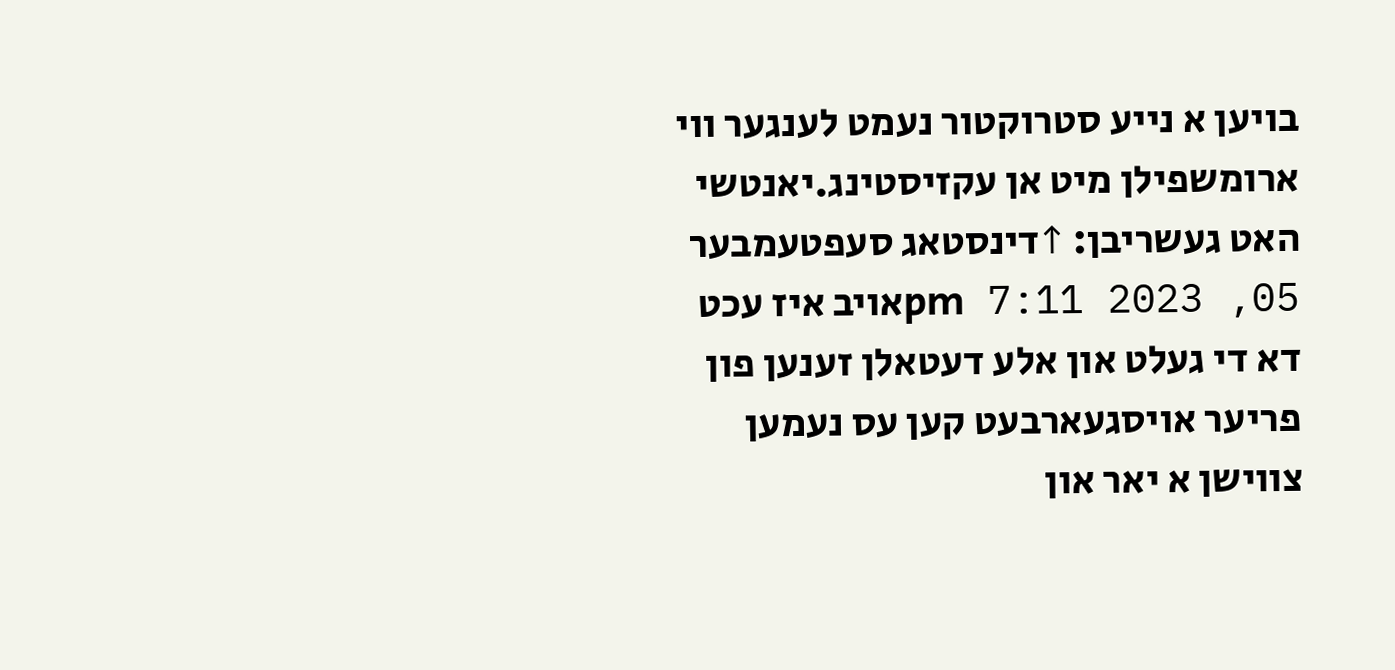בויען א נייע סטרוקטור נעמט לענגער ווי ארומשפילן מיט אן עקזיסטינג.יאנטשי האט געשריבן: ↑דינסטאג סעפטעמבער 05, 2023 7:11 pmאויב איז עכט דא די געלט און אלע דעטאלן זענען פון פריער אויסגעארבעט קען עס נעמען צווישן א יאר און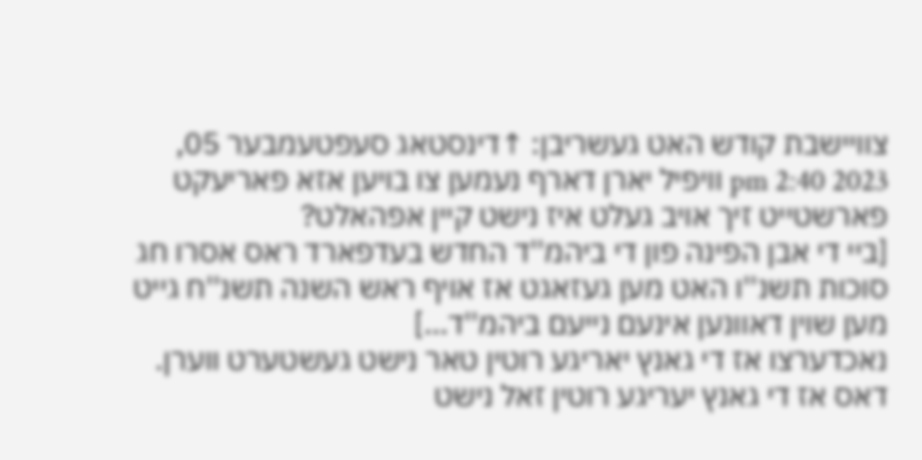צוויישבת קודש האט געשריבן: ↑דינסטאג סעפטעמבער 05, 2023 2:40 pm וויפיל יארן דארף נעמען צו בויען אזא פאריעקט פארשטייט זיך אויב געלט איז נישט קיין אפהאלט?
[ביי די אבן הפינה פון די ביהמ''ד החדש בעדפארד ראס אסרו חג סוכות תשנ''ו האט מען געזאגט אז אויף ראש השנה תשנ''ח גייט מען שוין דאוונען אינעם נייעם ביהמ''ד...]
נאכדערצו אז די גאנץ יאריגע רוטין טאר נישט געשטערט ווערן.
דאס אז די גאנץ יעריגע רוטין זאל נישט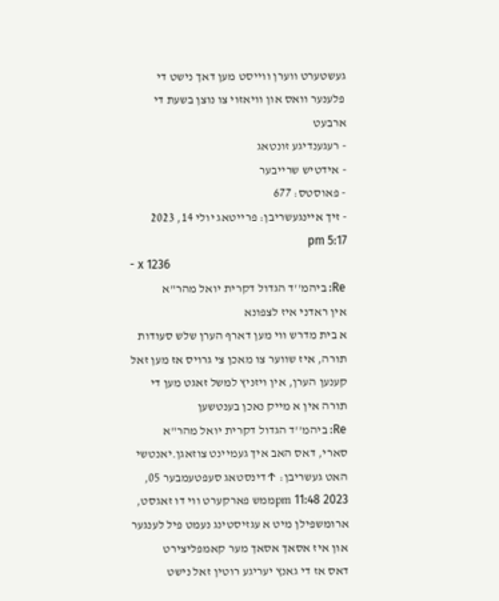געשטערט ווערן ווייסט מען דאך נישט די פלענער וואס און וויאזוי צו נוצן בשעת די ארבעט
- רעגענדיגע זונטאג
- אידטיש שרייבער
- פאוסטס: 677
- זיך איינגעשריבן: פרייטאג יולי 14, 2023 5:17 pm
- x 1236
Re: ביהמ''ד הגדול דקרית יואל מהר"א
אין ראדני איז לצפונא
א בית מדרש ווי מען דארף הערן שלש סעודות תורה, איז שווער צו מאכן צי גרויס אז מען זאל קענען הערן, אין ויזניץ למשל זאגט מען די תורה אין א מייק נאכן בענטשען
Re: ביהמ''ד הגדול דקרית יואל מהר"א
סארי, דאס האב איך געמיינט צוזאגן.יאנטשי האט געשריבן: ↑דינסטאג סעפטעמבער 05, 2023 11:48 pmממש פארקערט ווי דו זאגסט, ארומשפילן מיט א עגזיסטינג נעמט פיל לענגער און איז אסאך אסאך מער קאמפליצירט
דאס אז די גאנץ יעריגע רוטין זאל נישט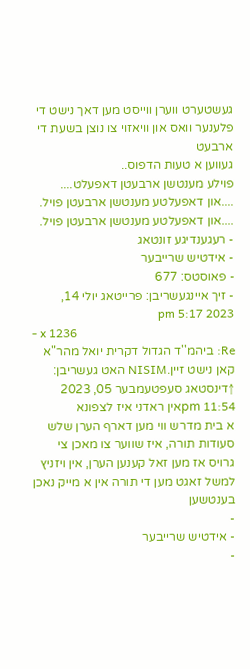געשטערט ווערן ווייסט מען דאך נישט די פלענער וואס און וויאזוי צו נוצן בשעת די ארבעט
געווען א טעות הדפוס..
פוילע מענטשן ארבעטן דאפעלט....
....און דאפעלטע מענטשן ארבעטן פויל.
....און דאפעלטע מענטשן ארבעטן פויל.
- רעגענדיגע זונטאג
- אידטיש שרייבער
- פאוסטס: 677
- זיך איינגעשריבן: פרייטאג יולי 14, 2023 5:17 pm
- x 1236
Re: ביהמ''ד הגדול דקרית יואל מהר"א
קאן נישט זיין.NISIM האט געשריבן: ↑דינסטאג סעפטעמבער 05, 2023 11:54 pmאין ראדני איז לצפונא
א בית מדרש ווי מען דארף הערן שלש סעודות תורה, איז שווער צו מאכן צי גרויס אז מען זאל קענען הערן, אין ויזניץ למשל זאגט מען די תורה אין א מייק נאכן בענטשען
-
- אידטיש שרייבער
-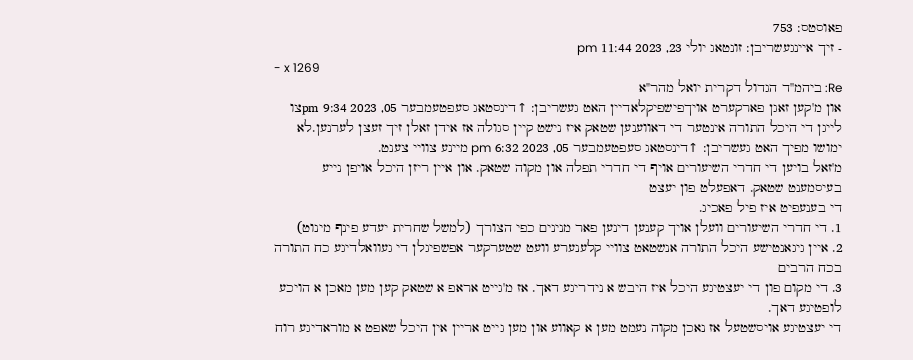פאוסטס: 753
- זיך איינגעשריבן: זונטאג יולי 23, 2023 11:44 pm
- x 1269
Re: ביהמ''ד הגדול דקרית יואל מהר"א
און מ'קען זאגן פארקערט אויךפישפיקלאדיין האט געשריבן: ↑דינסטאג סעפטעמבער 05, 2023 9:34 pmצו לייגן די היכל התורה אינטער די דאווענען שטאק איז נישט קיין סגולה אז אידן זאלן זיך זעצן לערנען.לא ימושו מפיך האט געשריבן: ↑דינסטאג סעפטעמבער 05, 2023 6:32 pm מיינע צוויי צענט.
מ'זאל בויען די חדרי השיעורים אויף די חדרי תפלה און מקוה שטאק. און איין ריזן היכל אויפן נייע בעיסמענט שטאק. דאפעלט פון יעצט
די בענעפיט איז פיל פאכיג.
1. די חדרי השיעורים וועלן אויך קענען דינען פאר מנינים כפי הצורך (למשל שחרית יעדע פינף מינוט)
2. איין גיגאנטישע היכל התורה אנשטאט צוויי קלענערע וועט שטערקער אפשפיגלן די געוואלדיגע כח התורה בכח הרבים
3. די מקום פון די יעצטיגע היכל איז היבש א נידריגע דאך. אז מ'גייט אראפ א שטאק קען מען מאכן א הויכע לופטיגע דאך.
די יעצטיגע אויסשטעל אז נאכן מקוה נעמט מען א קאווע און מען גייט אריין אין היכל שאפט א מוראדיגע רוח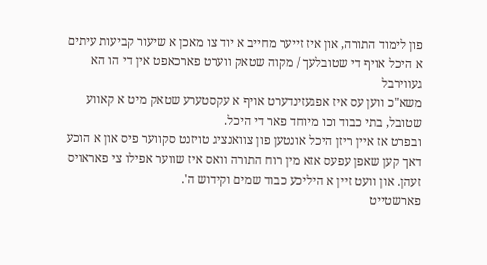פון לימוד התורה, און איז זייער מחייב א יוד צו מאכן א שיעור קביעות עיתים
א היכל אויף די שטובלעך / מקוה שטאק ווערט פארכאפט אין די הו הא געווירבל
משא"כ ווען עס איז אפגעזינדערט אויף א עקסטערע שטאק מיט א קאווע שטובל, בתי כבוד וכו מיוחד פאר די היכל.
ובפרט אז איין ריזן היכל אונטען פון צוואנציג טויזנט סקווער פיס און א הוכע דאך קען שאפן עפעס אזא מין רוח התורה וואס איז שווער אפילו צי פאראויס זעהן. און וועט זיין א היליכע כבוד שמים וקידוש ה'.
פארשטייט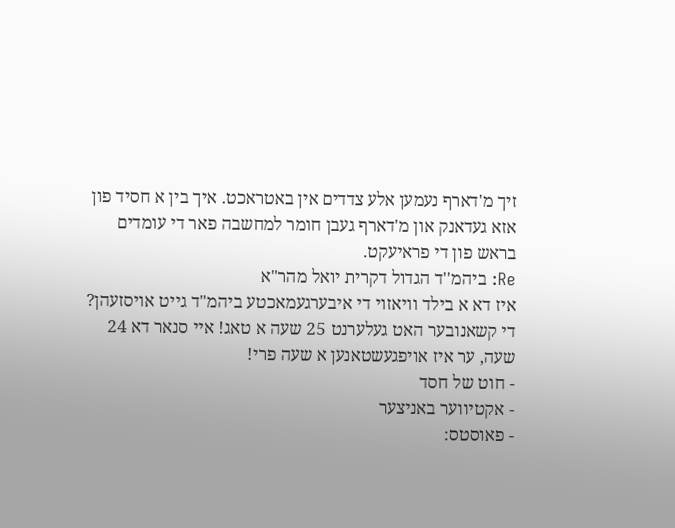זיך מ'דארף נעמען אלע צדדים אין באטראכט. איך בין א חסיד פון אזא געדאנק און מ'דארף געבן חומר למחשבה פאר די עומדים בראש פון די פראיעקט.
Re: ביהמ''ד הגדול דקרית יואל מהר"א
איז דא א בילד וויאזוי די איבערגעמאכטע ביהמ"ד גייט אויסזעהן?
די קשאנובער האט געלערנט 25 שעה א טאג! איי סנאר דא 24 שעה, ער איז אויפגעשטאנען א שעה פרי!
- חוט של חסד
- אקטיווער באניצער
- פאוסטס: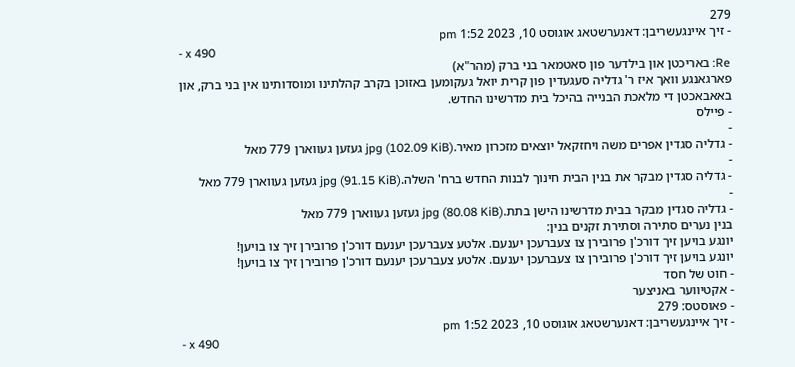279
- זיך איינגעשריבן: דאנערשטאג אוגוסט 10, 2023 1:52 pm
- x 490
Re: באריכטן און בילדער פון סאטמאר בני ברק (מהר"א)
פארגאנגע וואך איז ר' גדליה סעגעדין פון קרית יואל געקומען באזוכן בקרב קהלתינו ומוסדותינו אין בני ברק, און באאבאכטן די מלאכת הבנייה בהיכל בית מדרשינו החדש.
- פיילס
-
- גדליה סגדין אפרים משה ויחזקאל יוצאים מזכרון מאיר.jpg (102.09 KiB) געזען געווארן 779 מאל
-
- גדליה סגדין מבקר את בנין הבית חינוך לבנות החדש ברח' השלה.jpg (91.15 KiB) געזען געווארן 779 מאל
-
- גדליה סגדין מבקר בבית מדרשינו הישן בתת.jpg (80.08 KiB) געזען געווארן 779 מאל
בנין נערים סתירה וסתירת זקנים בנין:
יונגע בויען זיך דורכ'ן פרובירן צו צעברעכן יענעם. אלטע צעברעכן יענעם דורכ'ן פרובירן זיך צו בויען!
יונגע בויען זיך דורכ'ן פרובירן צו צעברעכן יענעם. אלטע צעברעכן יענעם דורכ'ן פרובירן זיך צו בויען!
- חוט של חסד
- אקטיווער באניצער
- פאוסטס: 279
- זיך איינגעשריבן: דאנערשטאג אוגוסט 10, 2023 1:52 pm
- x 490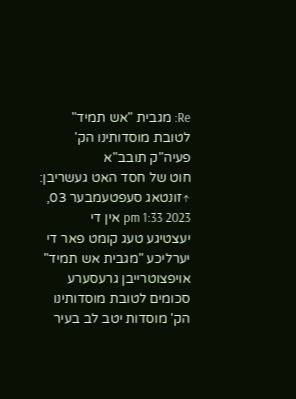Re: מגבית "אש תמיד" לטובת מוסדותינו הק' פעיה"ק תובב"א
חוט של חסד האט געשריבן: ↑זונטאג סעפטעמבער 03, 2023 1:33 pm אין די יעצטיגע טעג קומט פאר די יערליכע "מגבית אש תמיד" אויפצוטרייבן גרעסערע סכומים לטובת מוסדותינו הק' מוסדות יטב לב בעיר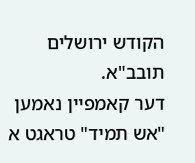הקודש ירושלים תובב"א.
דער קאמפיין נאמען "אש תמיד" טראגט א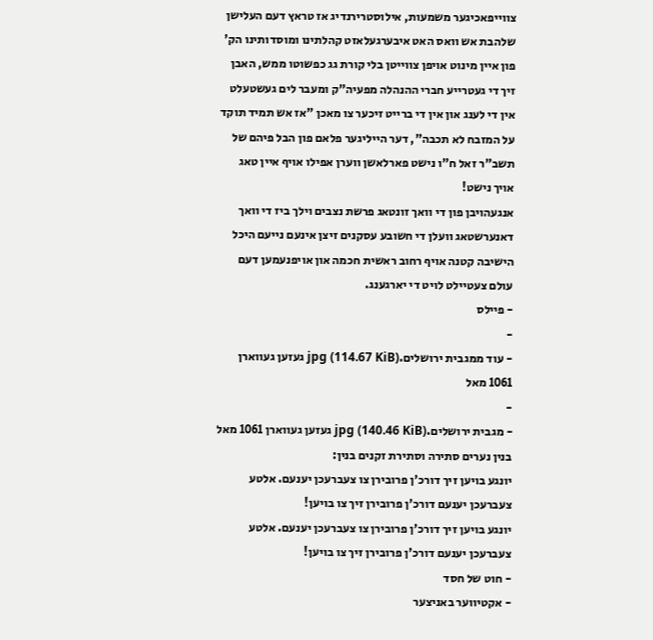צווייפאכיגער משמעות, אילוסטרירנדיג אז טראץ דעם העלישן שלהבת אש וואס האט איבערגעלאזט קהלתינו ומוסדותינו הק' פון איין מינוט אויפן צווייטן בלי קורת גג כפשוטו ממש, האבן זיך די געטרייע חברי ההנהלה מפעיה"ק ומעבר לים געשטעלט אין די לענג און אין די ברייט זיכער צו מאכן "אז אש תמיד תוקד על המזבח לא תכבה", דער הייליגער פלאם פון הבל פיהם של תשב"ר זאל ח"ו נישט פארלאשן ווערן אפילו אויף איין טאג אויך נישט!
אנגעהויבן פון די וואך זונטאג פרשת נצבים וילך ביז די וואך דאנערשטאג וועלן די חשובע עסקנים זיצן אינעם נייעם היכל הישיבה קטנה אויף רחוב ראשית חכמה און אויפנעמען דעם עולם צעטיילט לויט די יארגענג.
- פיילס
-
- עוד ממגבית ירושלים.jpg (114.67 KiB) געזען געווארן 1061 מאל
-
- מגבית ירושלים.jpg (140.46 KiB) געזען געווארן 1061 מאל
בנין נערים סתירה וסתירת זקנים בנין:
יונגע בויען זיך דורכ'ן פרובירן צו צעברעכן יענעם. אלטע צעברעכן יענעם דורכ'ן פרובירן זיך צו בויען!
יונגע בויען זיך דורכ'ן פרובירן צו צעברעכן יענעם. אלטע צעברעכן יענעם דורכ'ן פרובירן זיך צו בויען!
- חוט של חסד
- אקטיווער באניצער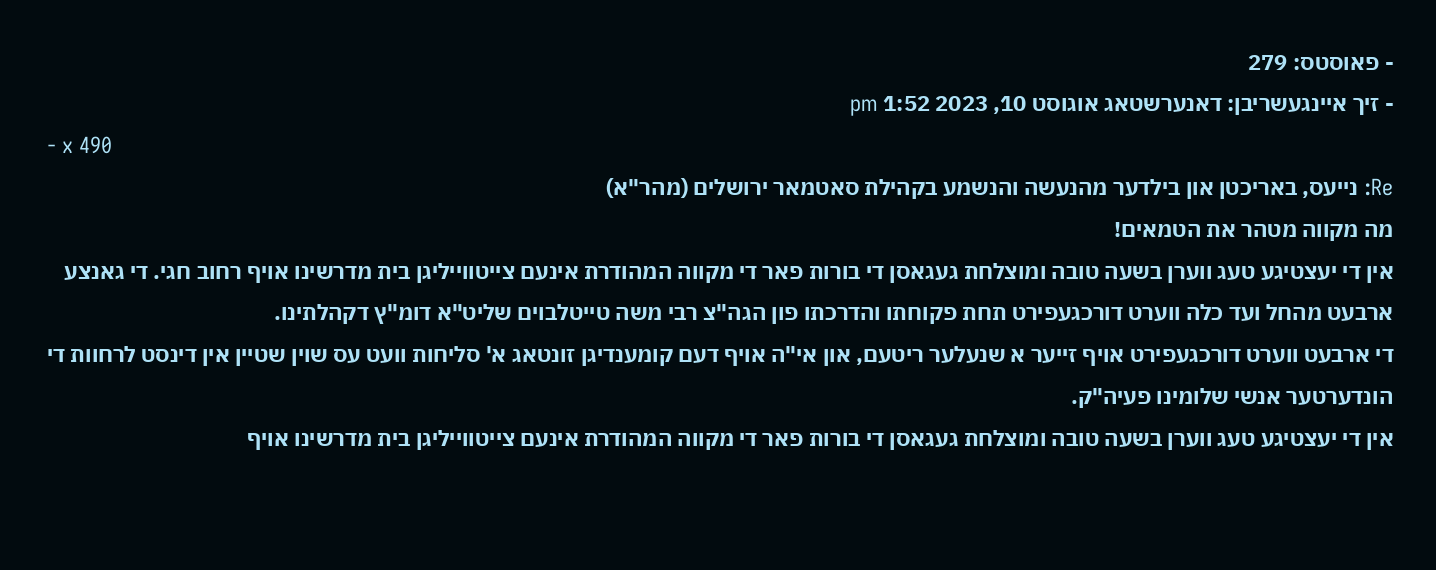- פאוסטס: 279
- זיך איינגעשריבן: דאנערשטאג אוגוסט 10, 2023 1:52 pm
- x 490
Re: נייעס, באריכטן און בילדער מהנעשה והנשמע בקהילת סאטמאר ירושלים (מהר"א)
מה מקווה מטהר את הטמאים!
אין די יעצטיגע טעג ווערן בשעה טובה ומוצלחת געגאסן די בורות פאר די מקווה המהודרת אינעם צייטווייליגן בית מדרשינו אויף רחוב חגי. די גאנצע ארבעט מהחל ועד כלה ווערט דורכגעפירט תחת פקוחתו והדרכתו פון הגה"צ רבי משה טייטלבוים שליט"א דומ"ץ דקהלתינו.
די ארבעט ווערט דורכגעפירט אויף זייער א שנעלער ריטעם, און אי"ה אויף דעם קומענדיגן זונטאג א' סליחות וועט עס שוין שטיין אין דינסט לרחוות די הונדערטער אנשי שלומינו פעיה"ק.
אין די יעצטיגע טעג ווערן בשעה טובה ומוצלחת געגאסן די בורות פאר די מקווה המהודרת אינעם צייטווייליגן בית מדרשינו אויף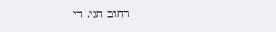רחוב חגי. די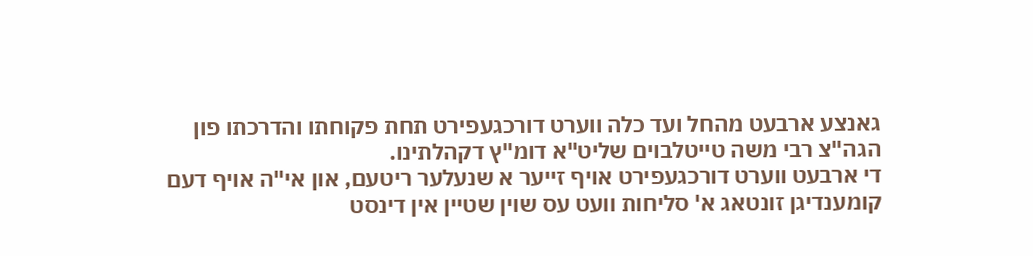גאנצע ארבעט מהחל ועד כלה ווערט דורכגעפירט תחת פקוחתו והדרכתו פון הגה"צ רבי משה טייטלבוים שליט"א דומ"ץ דקהלתינו.
די ארבעט ווערט דורכגעפירט אויף זייער א שנעלער ריטעם, און אי"ה אויף דעם קומענדיגן זונטאג א' סליחות וועט עס שוין שטיין אין דינסט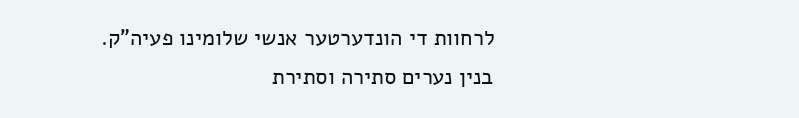לרחוות די הונדערטער אנשי שלומינו פעיה"ק.
בנין נערים סתירה וסתירת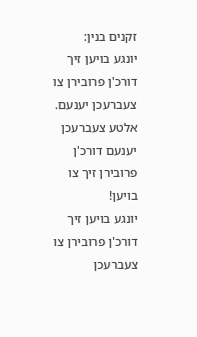זקנים בנין:
יונגע בויען זיך דורכ'ן פרובירן צו צעברעכן יענעם. אלטע צעברעכן יענעם דורכ'ן פרובירן זיך צו בויען!
יונגע בויען זיך דורכ'ן פרובירן צו צעברעכן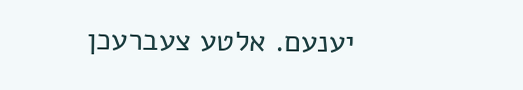יענעם. אלטע צעברעכן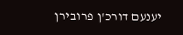יענעם דורכ'ן פרובירן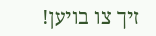זיך צו בויען!